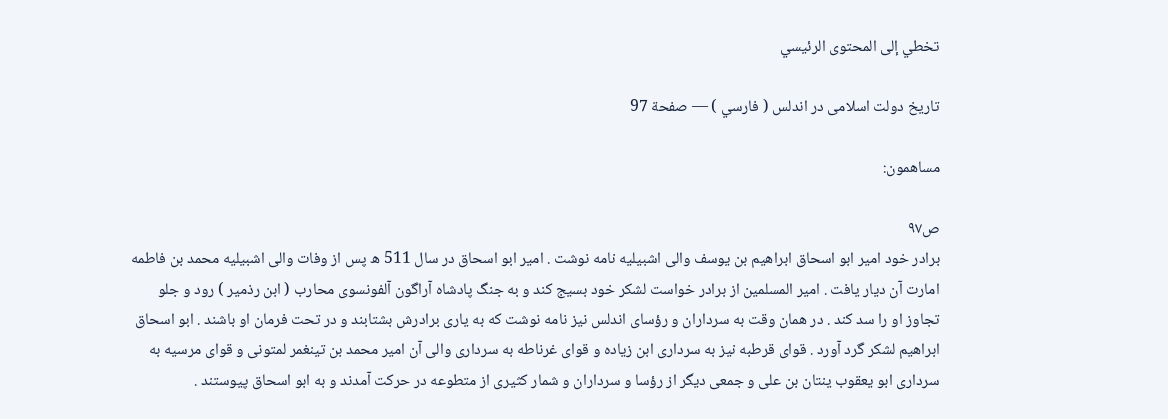تخطي إلى المحتوى الرئيسي

تاريخ دولت اسلامى در اندلس ( فارسي ) — صفحة 97

مساهمون:

ص٩٧
برادر خود امير ابو اسحاق ابراهيم بن يوسف والى اشبيليه نامه نوشت . امير ابو اسحاق در سال 511 ه پس از وفات والى اشبيليه محمد بن فاطمه امارت آن ديار يافت . امير المسلمين از برادر خواست لشكر خود بسيج كند و به جنگ پادشاه آراگون آلفونسوى محارب ( ابن رذمير ) رود و جلو تجاوز او را سد كند . در همان وقت به سرداران و رؤساى اندلس نيز نامه نوشت كه به يارى برادرش بشتابند و در تحت فرمان او باشند . ابو اسحاق ابراهيم لشكر گرد آورد . قواى قرطبه نيز به سردارى ابن زياده و قواى غرناطه به سردارى والى آن امير محمد بن تينغمر لمتونى و قواى مرسيه به سردارى ابو يعقوب ينتان بن على و جمعى ديگر از رؤسا و سرداران و شمار كثيرى از متطوعه در حركت آمدند و به ابو اسحاق پيوستند .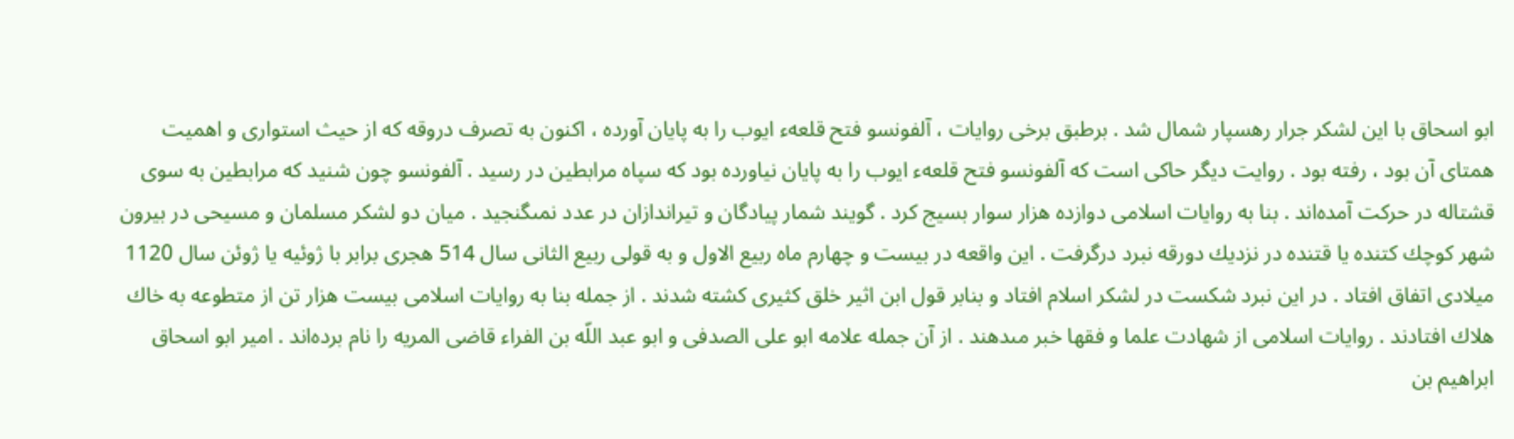ابو اسحاق با اين لشكر جرار رهسپار شمال شد . برطبق برخى روايات ، آلفونسو فتح قلعهء ايوب را به پايان آورده ، اكنون به تصرف دروقه كه از حيث استوارى و اهميت همتاى آن بود ، رفته بود . روايت ديگر حاكى است كه آلفونسو فتح قلعهء ايوب را به پايان نياورده بود كه سپاه مرابطين در رسيد . آلفونسو چون شنيد كه مرابطين به سوى قشتاله در حركت آمده‌اند . بنا به روايات اسلامى دوازده هزار سوار بسيج كرد . گويند شمار پيادگان و تيراندازان در عدد نمىگنجيد . ميان دو لشكر مسلمان و مسيحى در بيرون شهر كوچك كتنده يا قتنده در نزديك دورقه نبرد درگرفت . اين واقعه در بيست و چهارم ماه ربيع الاول و به قولى ربيع الثانى سال 514 هجرى برابر با ژوئيه يا ژوئن سال 1120 ميلادى اتفاق افتاد . در اين نبرد شكست در لشكر اسلام افتاد و بنابر قول ابن اثير خلق كثيرى كشته شدند . از جمله بنا به روايات اسلامى بيست هزار تن از متطوعه به خاك هلاك افتادند . روايات اسلامى از شهادت علما و فقها خبر مىدهند . از آن جمله علامه ابو على الصدفى و ابو عبد اللّه بن الفراء قاضى المريه را نام برده‌اند . امير ابو اسحاق ابراهيم بن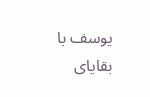يوسف با بقاياى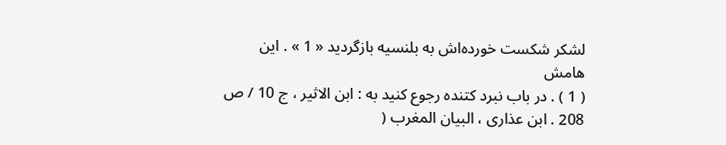لشكر شكست خورده‌اش به بلنسيه بازگرديد « 1 » . اين
هامش
( 1 ) . در باب نبرد كتنده رجوع كنيد به : ابن الاثير ، ج 10 / ص 208 . ابن عذارى ، البيان المغرب (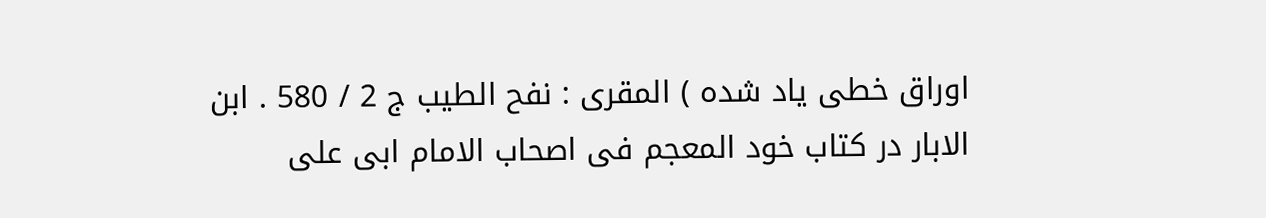اوراق خطى ياد شده ) المقرى : نفح الطيب ج 2 / 580 . ابن الابار در كتاب خود المعجم فى اصحاب الامام ابى على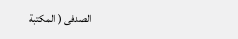الصدفى ( المكتبة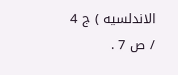الاندلسيه ) ج 4 / ص 7 .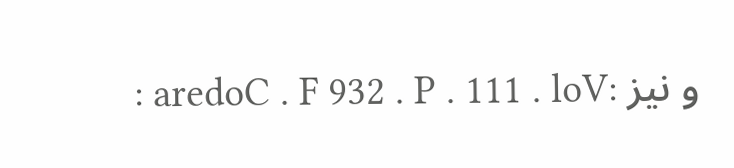و نيز :aredoC . F 932 . P . 111 . loV :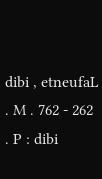dibi , etneufaL . M . 762 - 262 . P : dibi